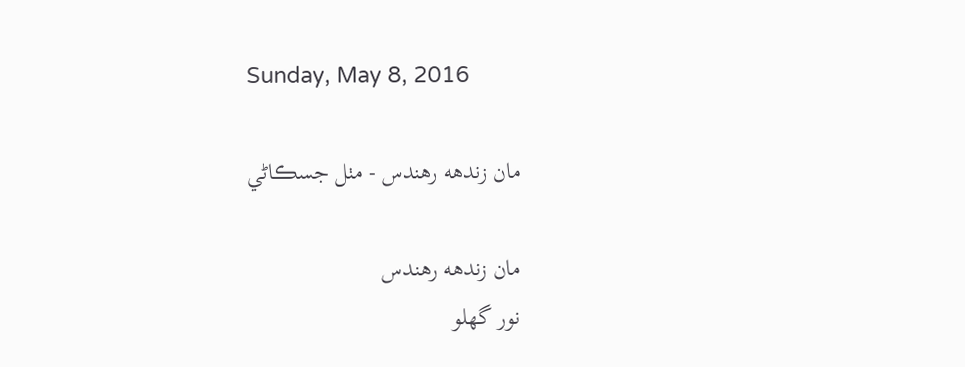Sunday, May 8, 2016

مان زندهه رهندس - مٺل جسڪاڻي

مان زندهه رهندس
نور گهلو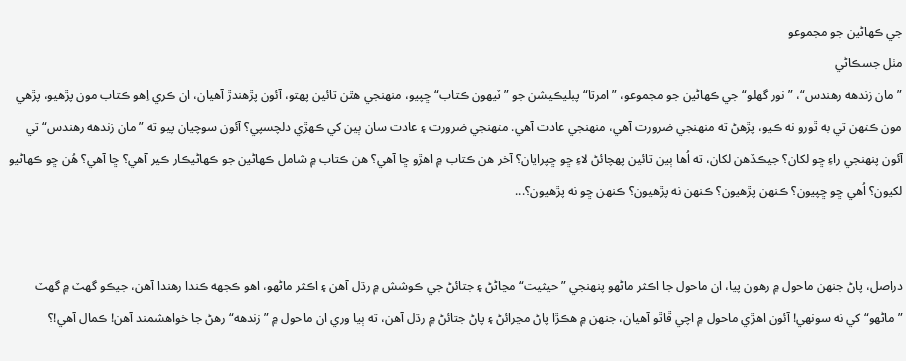جي ڪهاڻين جو مجموعو
مٺل جسڪاڻي
”مان زندهه رهندس“، ”نور گهلو“ جي ڪهاڻين جو مجموعو، ”امرتا“ پبليڪيشن جو ”ٽيهون ڪتاب“ ڇپيو، منهنجي هٿن تائين پهتو، آئون پڙهندڙ آهيان، ان ڪري اِهو ڪتاب مون پڙهيو، پڙهي مون ڪنهن تي به ٿورو نه ڪيو، پڙهڻ ته منهنجي ضرورت آهي، منهنجي عادت آهي. منهنجي ضرورت ۽ عادت سان ٻين کي ڪهڙي دلچسپي؟ آئون سوچيان پيو ته ”مان زندهه رهندس“ تي آئون پنهنجي راءِ ڇو لکان؟ جيڪڏهن لکان، ته اُها ٻين تائين پهچائڻ لاءِ ڇو ڇپرايان؟ آخر هن ڪتاب ۾ اهڙو ڇا آهي؟ هن ڪتاب ۾ شامل ڪهاڻين جو ڪهاڻيڪار ڪير آهي؟ ڇا آهي؟ هُن ڇو ڪهاڻيو لکيون؟ اُهي ڇو ڇپيون؟ ڪنهن پڙهيون؟ ڪنهن نه پڙهيون؟ ڪنهن ڇو نه پڙهيون؟...


دراصل، پاڻ جنهن ماحول ۾ رهون پيا، ان ماحول جا اڪثر ماڻهو پنهنجي ”حيثيت“ مڃاڻڻ ۽ جتائڻ جي ڪوشش ۾ رڌل آهن ۽ اڪثر ماڻهو، اهو ڪجهه ڪندا رهندا آهن، جيڪو گهٽ ۾ گهٽ ”ماڻهو“ کي نه سونهي! آئون اهڙي ماحول ۾ اچي ڦاٿو آهيان، جنهن ۾ هڪڙا پاڻ مڃرائڻ ۽ پاڻ جتائڻ ۾ رڌل آهن، ته ٻيا وري ان ماحول ۾ ”زندهه“ رهڻ جا خواهشمند آهن! ڪمال آهي!؟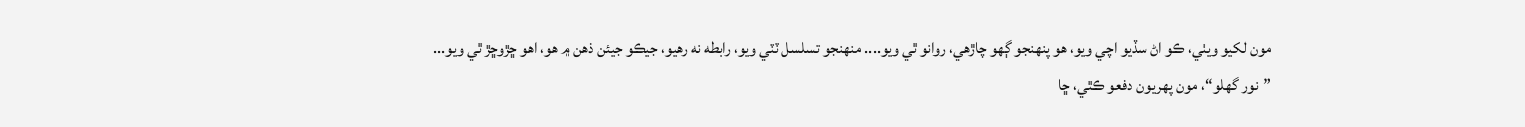مون لکيو ويٺي، ڪو اڻ سڏيو اچي ويو، هو پنهنجو ڳهو چاڙهي، روانو ٿي ويو.... منهنجو تسلسل ٽٽي ويو، رابطه نه رهيو، جيڪو جيئن ذهن ۾ هو، اهو ڇڙوڇڙ ٿي ويو...
”نور گهلو“، مون پهريون دفعو ڪٿي، ڇا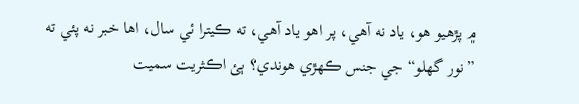۾ پڙهيو هو، ياد نه آهي، پر اهو ياد آهي، ته ڪيترا ئي سال، اها خبر نه پئي ته ”نور گھلو“ جي جنس ڪهڙي هوندي؟ ٻئ اڪثريت سميت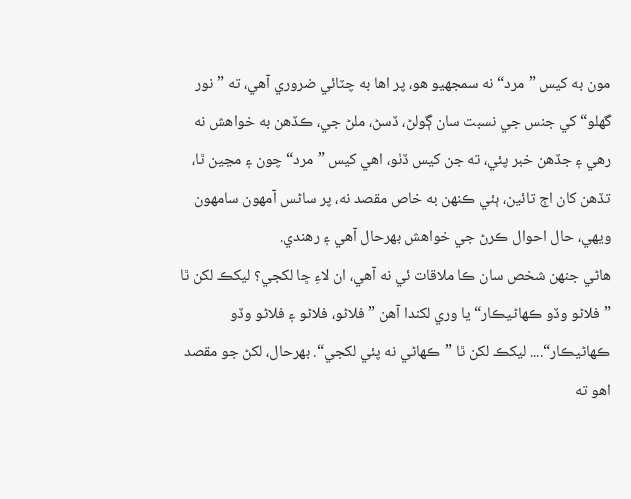مون به کيس ”مرد“ نه سمجھيو هو، پر اها به چٽائي ضروري آهي، ته ”نور گھلو“ کي جنس جي نسبت سان ڳولڻ، ڏسڻ، ملڻ جي، ڪڏهن به خواهش نه رهي ۽ جڏهن خبر پئي، ته جن کيس ڏٺو، اهي کيس ”مرد“ چون ۽ مڃين ٿا، تڏهن کان اڄ تائين، ٻئي ڪنهن به خاص مقصد نه، پر ساڻس آمهون سامهون ويهي، حال احوال ڪرڻ جي خواهش بهرحال آهي ۽ رهندي.
هاڻي جنهن شخص سان ڪا ملاقات ئي نه آهي، ان لاءِ ڇا لکجي؟ ليکڪ لکن ٿا ”فلاڻو وڏو ڪهاڻيڪار“ يا وري لکندا آهن ”فلاڻو، فلاڻو ۽ فلاڻو وڏو ڪهاڻيڪار“.... ليکڪ لکن ٿا ”ڪهاڻي نه پئي لکجي“. بهرحال، لکڻ جو مقصد اهو ته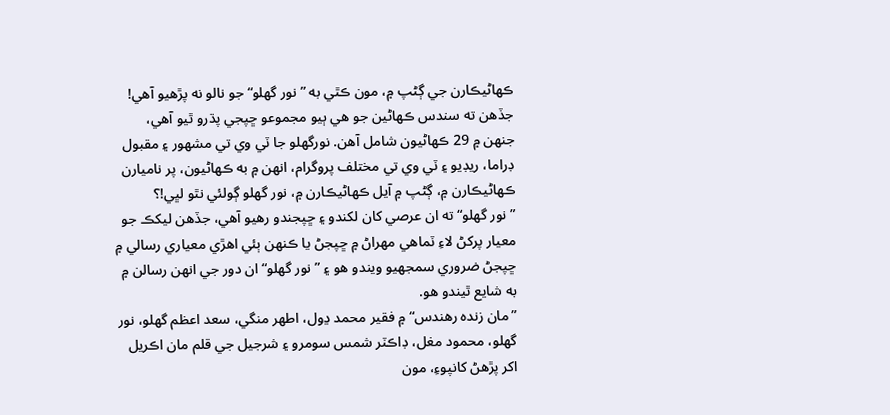ڪهاڻيڪارن جي ڳڻپ ۾، مون ڪٿي به ”نور گھلو“ جو نالو نه پڙهيو آهي! جڏهن ته سندس ڪهاڻين جو هي ٻيو مجموعو ڇپجي پڌرو ٿيو آهي، جنهن ۾ 29 ڪهاڻيون شامل آهن. نورگھلو جا ٽي وي تي مشهور ۽ مقبول ڊراما، ريڊيو ۽ ٽي وي تي مختلف پروگرام، انهن ۾ به ڪهاڻيون، پر ناميارن ڪهاڻيڪارن ۾، ڳڻپ ۾ آيل ڪهاڻيڪارن ۾، نور گھلو ڳولئي نٿو لڀي!؟
”نور گهلو“ ته ان عرصي کان لکندو ۽ ڇپجندو رهيو آهي، جڏهن ليکڪ جو معيار پرکڻ لاءِ ٽماهي مهراڻ ۾ ڇپجڻ يا ڪنهن ٻئي اهڙي معياري رسالي ۾ ڇپجڻ ضروري سمجهيو ويندو هو ۽ ”نور گهلو“ ان دور جي انهن رسالن ۾ به شايع ٿيندو هو.
”مان زنده رهندس“ ۾ فقير محمد ڍول، اطهر منگي، سعد اعظم گھلو، نور گھلو، محمود مغل، ڊاڪٽر شمس سومرو ۽ شرجيل جي قلم مان اڪريل اکر پڙهڻ کانپوءِ، مون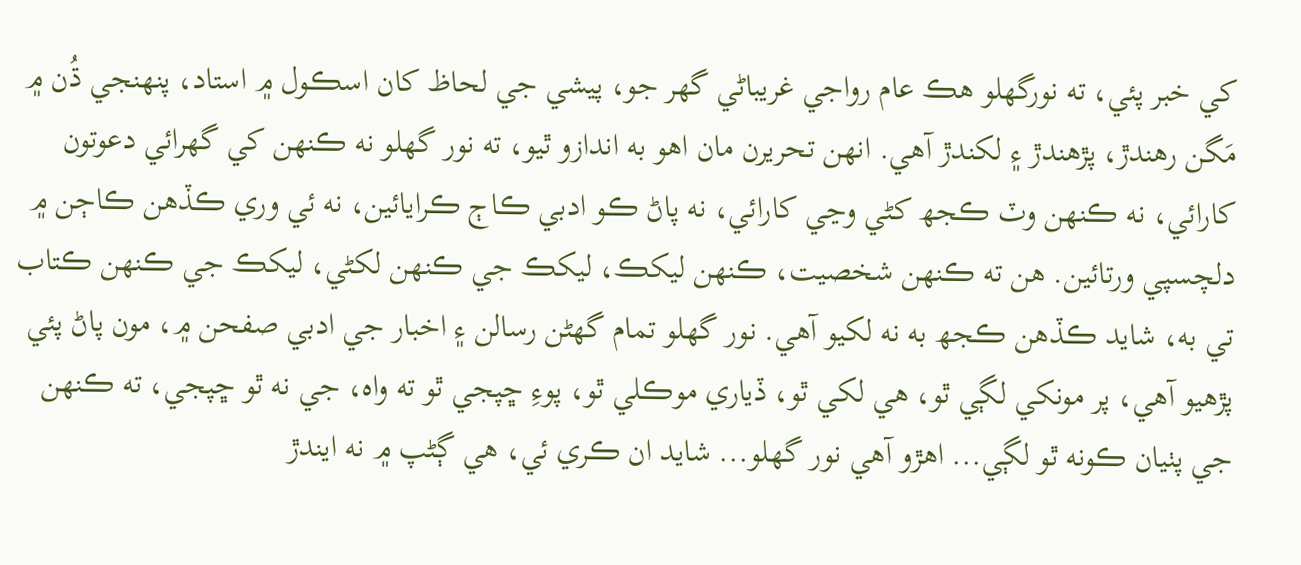کي خبر پئي، ته نورگهلو هڪ عام رواجي غريباڻي گهر جو، پيشي جي لحاظ کان اسڪول ۾ استاد، پنهنجي ڌُن ۾ مَگن رهندڙ، پڙهندڙ ۽ لکندڙ آهي. انهن تحريرن مان اهو به اندازو ٿيو، ته نور گهلو نه ڪنهن کي گهرائي دعوتون کارائي، نه ڪنهن وٽ ڪجھ کڻي وڃي کارائي، نه پاڻ ڪو ادبي ڪاڄ ڪرايائين، نه ئي وري ڪڏهن ڪاڄن ۾ دلچسپي ورتائين. هن ته ڪنهن شخصيت، ڪنهن ليکڪ، ليکڪ جي ڪنهن لکڻي، ليکڪ جي ڪنهن ڪتاب تي به، شايد ڪڏهن ڪجھ به نه لکيو آهي. نور گهلو تمام گهڻن رسالن ۽ اخبار جي ادبي صفحن ۾، مون پاڻ پئي پڙهيو آهي، پر مونکي لڳي ٿو، هي لکي ٿو، ڏياري موڪلي ٿو، پوءِ ڇپجي ٿو ته واه، جي نه ٿو ڇپجي، ته ڪنهن جي پٺيان ڪونه ٿو لڳي... اهڙو آهي نور گهلو... شايد ان ڪري ئي، هي ڳڻپ ۾ نه ايندڙ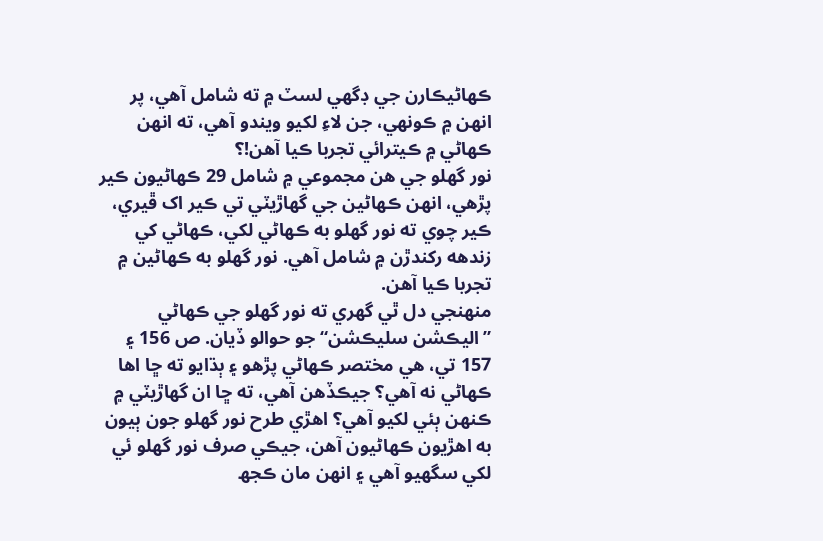ڪهاڻيڪارن جي ڊگهي لسٽ ۾ ته شامل آهي، پر انهن ۾ ڪونهي، جن لاءِ لکيو ويندو آهي، ته انهن ڪهاڻي ۾ ڪيترائي تجربا ڪيا آهن!؟
نور گهلو جي هن مجموعي ۾ شامل 29 ڪهاڻيون ڪير پڙهي، انهن ڪهاڻين جي گهاڙيٽي تي ڪير اک ڦيري، ڪير چوي ته نور گهلو به ڪهاڻي لکي، ڪهاڻي کي زندهه رکندڙن ۾ شامل آهي. نور گهلو به ڪهاڻين ۾ تجربا ڪيا آهن.
منهنجي دل ٿي گهري ته نور گهلو جي ڪهاڻي ”اليڪشن سليڪشن“ جو حوالو ڏيان. ص 156 ۽ 157 تي، هي مختصر ڪهاڻي پڙهو ۽ ٻڌايو ته ڇا اها ڪهاڻي نه آهي؟ جيڪڏهن آهي، ته ڇا ان گهاڙيٽي ۾ ڪنهن ٻئي لکيو آهي؟ اهڙي طرح نور گهلو جون ٻيون به اهڙيون ڪهاڻيون آهن، جيڪي صرف نور گهلو ئي لکي سگهيو آهي ۽ انهن مان ڪجھ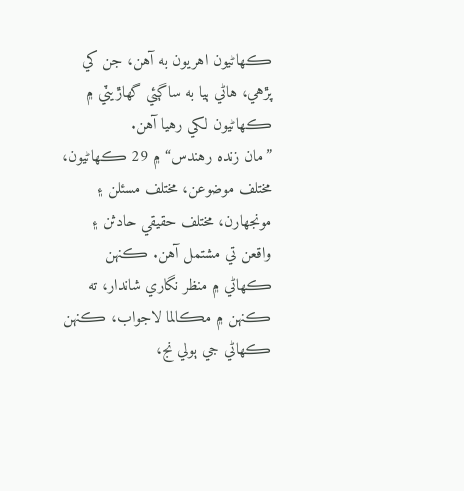ڪهاڻيون اهريون به آهن، جن کي پڙهي، هاڻي ٻيا به ساڳئي گهاڙيٽي ۾ ڪهاڻيون لکي رهيا آهن.
”مان زنده رهندس“ ۾ 29 ڪهاڻيون، مختلف موضوعن، مختلف مسئلن ۽ مونجهارن، مختلف حقيقي حادثن ۽ واقعن تي مشتمل آهن. ڪنهن ڪهاڻي ۾ منظر نگاري شاندار، ته ڪنهن ۾ مڪالما لاجواب، ڪنهن ڪهاڻي جي ٻولي نج،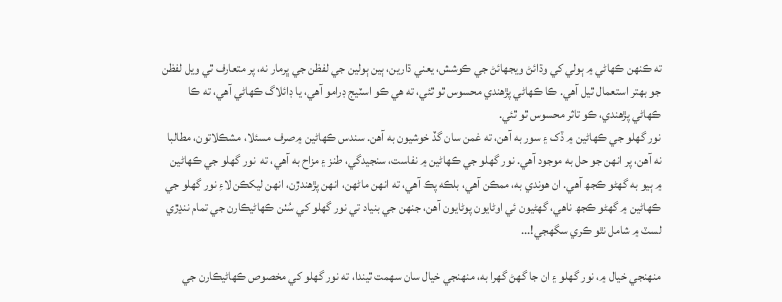ته ڪنهن ڪهاڻي ۾ ٻولي کي وڌائڻ ويجھائڻ جي ڪوشش، يعني ڌارين، ٻين ٻولين جي لفظن جي ڀرمار نه، پر متعارف ٿي ويل لفظن جو بهتر استعمال ٿيل آهي. ڪا ڪهاڻي پڙهندي محسوس ٿو ٿئي، ته هي ڪو اسٽيج ڊرامو آهي، يا ڊائلاگ ڪهاڻي آهي، ته ڪا ڪهاڻي پڙهندي، ڪو تاثر محسوس ٿو ٿئي.
نور گهلو جي ڪهاڻين ۾ ڏک ۽ سور به آهن، ته غمن سان گڏ خوشيون به آهن. سندس ڪهاڻين ۾صرف مسئلا، مشڪلاتون، مطالبا نه آهن، پر انهن جو حل به موجود آهي. نور گهلو جي ڪهاڻين ۾ نفاست، سنجيدگي، طنز ۽ مزاح به آهي، ته  نور گهلو جي ڪهاڻين ۾ ٻيو به گهڻو ڪجھ آهي. ان هوندي به، ممڪن آهي، بلڪه پڪ آهي، ته انهن ماڻهن، انهن پڙهندڙن، انهن ليکڪن لاءِ نور گهلو جي ڪهاڻين ۾ گهڻو ڪجھ ناهي، گهڻيون ئي اوڻايون پوڻايون آهن، جنهن جي بنياد تي نور گهلو کي سُٺن ڪهاڻيڪارن جي تمام ننڍڙي لسٽ ۾ شامل نٿو ڪري سگهجي!...

منهنجي خيال ۾، نور گهلو ۽ ان جا گھڻ گھرا به، منهنجي خيال سان سهمت ٿيندا، ته نور گهلو کي مخصوص ڪهاڻيڪارن جي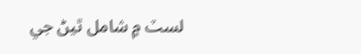لسٽ ۾ شامل ٿيڻ جي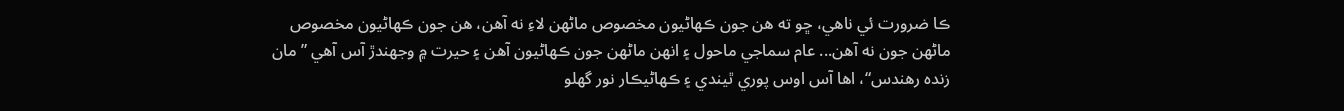ڪا ضرورت ئي ناهي، ڇو ته هن جون ڪهاڻيون مخصوص ماڻهن لاءِ نه آهن، هن جون ڪهاڻيون مخصوص ماڻهن جون نه آهن... عام سماجي ماحول ۽ انهن ماڻهن جون ڪهاڻيون آهن ۽ حيرت ۾ وجهندڙ آس آهي ”مان زنده رهندس“، اها آس اوس پوري ٿيندي ۽ ڪهاڻيڪار نور گهلو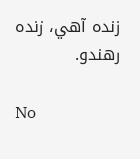زنده آهي، زنده رهندو.

No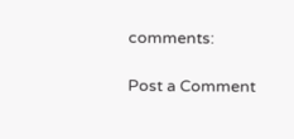comments:

Post a Comment